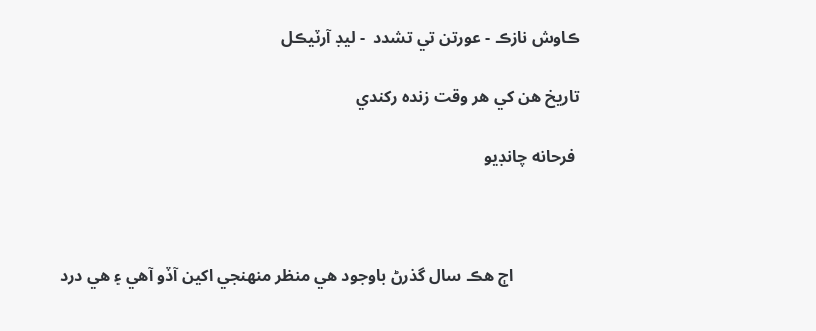ڪاوش نازڪ - عورتن تي تشدد  - ليڊ آرٽيڪل

تاريخ هن کي هر وقت زنده رکندي

 فرحانه چانڊيو



                اڄ هڪ سال گذرڻ باوجود هي منظر منهنجي اکين آڏو آهي ۽ هي درد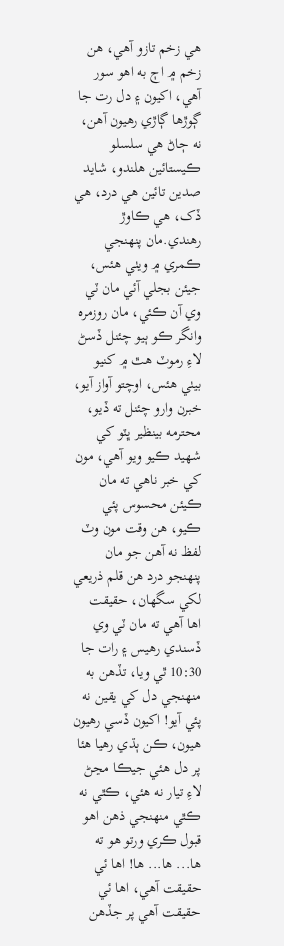هي زخم تازو آهي، هن زخم ۾ اڄ به اهو سور آهي، اکيون ۽ دل رت جا ڳوڙها ڳاڙي رهيون آهن، نه ڄاڻ هي سلسلو ڪيستائين هلندو، شايد صدين تائين هي درد، هي ڏک، هي ڪاوڙ رهندي.مان پنهنجي ڪمري ۾ ويٺي هئس، جيئن بجلي آئي مان ٽي وي آن ڪئي، مان روزمره وانگر ڪو ٻيو چئنل ڏسڻ لاءِ رموٽ هٿ ۾ کنيو بيٺي هئس، اوچتو آواز آيو، خبرن وارو چئنل ته ڏيو، محترمه بينظير ڀٽو کي شهيد ڪيو ويو آهي، مون کي خبر ناهي ته مان ڪيئن محسوس پئي ڪيو، هن وقت مون وٽ لفظ نه آهن جو مان پنهنجو درد هن قلم ذريعي لکي سگهان، حقيقت اها آهي ته مان ٽي وي ڏسندي رهيس ۽ رات جا 10:30 ٿي ويا، تڏهن به منهنجي دل کي يقين نه پئي آيو! اکيون ڏسي رهيون هيون، ڪن ٻڌي رهيا هئا پر دل هئي جيڪا مڃڻ لاءِ تيار نه هئي، ڪٿي نه ڪٿي منهنجي ذهن اهو قبول ڪري ورتو هو ته ها... ها... ها! اها ئي حقيقت آهي، اها ئي حقيقت آهي پر جڏهن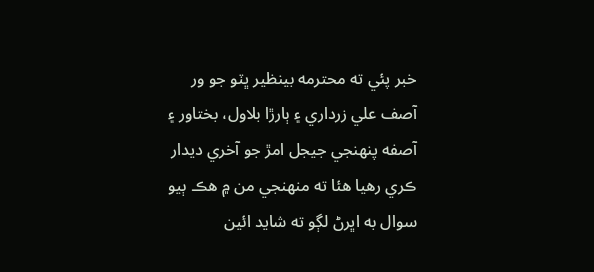خبر پئي ته محترمه بينظير ڀٽو جو ور آصف علي زرداري ۽ ٻارڙا بلاول، بختاور ۽ آصفه پنهنجي جيجل امڙ جو آخري ديدار ڪري رهيا هئا ته منهنجي من ۾ هڪ ٻيو سوال به اڀرڻ لڳو ته شايد ائين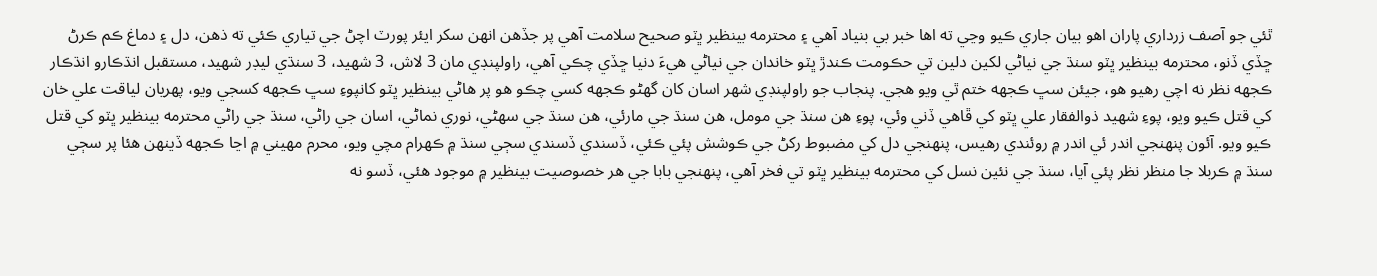ٿئي جو آصف زرداري پاران اهو بيان جاري ڪيو وڃي ته اها خبر بي بنياد آهي ۽ محترمه بينظير ڀٽو صحيح سلامت آهي پر جڏهن انهن سکر ايئر پورٽ اچڻ جي تياري ڪئي ته ذهن، دل ۽ دماغ ڪم ڪرڻ ڇڏي ڏنو، محترمه بينظير ڀٽو سنڌ جي نياڻي لکين دلين تي حڪومت ڪندڙ ڀٽو خاندان جي نياڻي هيءَ دنيا ڇڏي چڪي آهي، راولپنڊي مان 3 لاش، 3 شهيد، 3 سنڌي ليڊر شهيد، مستقبل انڌڪارو انڌڪار ڪجهه نظر نه اچي رهيو هو، جيئن سڀ ڪجهه ختم ٿي ويو هجي. پنجاب جو راولپنڊي شهر اسان کان گهڻو ڪجهه کسي چڪو هو پر هاڻي بينظير ڀٽو کانپوءِ سڀ ڪجهه کسجي ويو، پهريان لياقت علي خان کي قتل ڪيو ويو، پوءِ شهيد ذوالفقار علي ڀٽو کي ڦاهي ڏني وئي، پوءِ هن سنڌ جي مومل، هن سنڌ جي مارئي، هن سنڌ جي سهڻي، نوري نماڻي، اسان جي راڻي، سنڌ جي راڻي محترمه بينظير ڀٽو کي قتل ڪيو ويو. آئون پنهنجي اندر ئي اندر ۾ روئندي رهيس، پنهنجي دل کي مضبوط رکڻ جي ڪوشش پئي ڪئي، ڏسندي ڏسندي سڄي سنڌ ۾ ڪهرام مچي ويو، محرم مهيني ۾ اڃا ڪجهه ڏينهن هئا پر سڄي سنڌ ۾ ڪربلا جا منظر نظر پئي آيا، سنڌ جي نئين نسل کي محترمه بينظير ڀٽو تي فخر آهي، پنهنجي بابا جي هر خصوصيت بينظير ۾ موجود هئي، ڏسو نه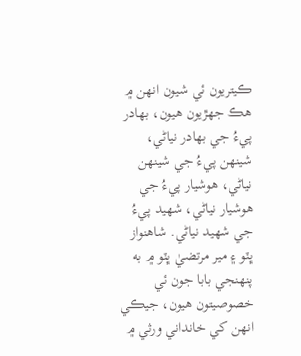ڪيتريون ئي شيون انهن ۾ هڪ جهڙيون هيون، بهادر پيءُ جي بهادر نياڻي، شينهن پيءُ جي شينهن نياڻي، هوشيار پيءُ جي هوشيار نياڻي، شهيد پيءُ جي شهيد نياڻي. شاهنواز ڀٽو ۽ مير مرتضيٰ ڀٽو ۾ به پنهنجي بابا جون ئي خصوصيتون هيون، جيڪي انهن کي خانداني ورثي ۾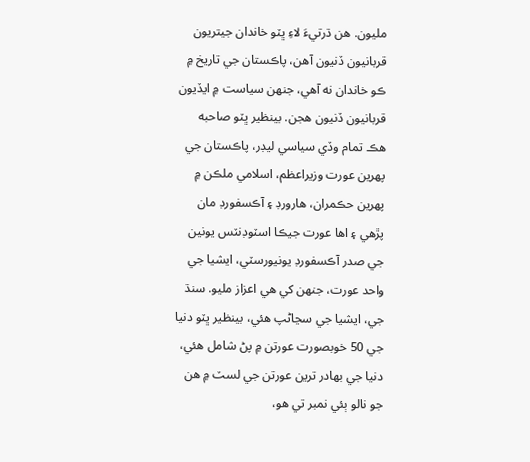مليون. هن ڌرتيءَ لاءِ ڀٽو خاندان جيتريون قربانيون ڏنيون آهن، پاڪستان جي تاريخ ۾ ڪو خاندان نه آهي، جنهن سياست ۾ ايڏيون قربانيون ڏنيون هجن. بينظير ڀٽو صاحبه هڪ تمام وڏي سياسي ليڊر، پاڪستان جي پهرين عورت وزيراعظم، اسلامي ملڪن ۾ پهرين حڪمران، هارورڊ ۽ آڪسفورڊ مان پڙهي ۽ اها عورت جيڪا اسٽوڊنٽس يونين جي صدر آڪسفورڊ يونيورسٽي، ايشيا جي واحد عورت، جنهن کي هي اعزاز مليو. سنڌ جي، ايشيا جي سڃاڻپ هئي، بينظير ڀٽو دنيا جي 50 خوبصورت عورتن ۾ پڻ شامل هئي، دنيا جي بهادر ترين عورتن جي لسٽ ۾ هن جو نالو ٻئي نمبر تي هو،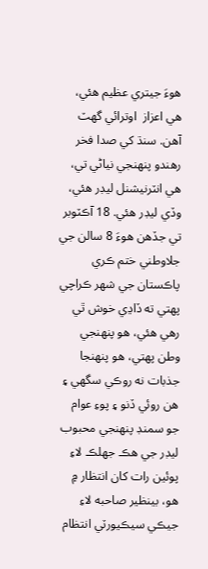هوءَ جيتري عظيم هئي، هي اعزاز  اوترائي گهٽ آهن. سنڌ کي صدا فخر رهندو پنهنجي نياڻي تي، هي انٽرنيشنل ليڊر هئي، وڏي ليڊر هئي. 18 آڪٽوبر تي جڏهن هوءَ 8 سالن جي جلاوطني ختم ڪري پاڪستان جي شهر ڪراچي پهتي ته ڏاڍي خوش ٿي رهي هئي، هو پنهنجي وطن پهتي، هو پنهنجا جذبات نه روڪي سگهي ۽ هن روئي ڏنو ۽ پوءِ عوام جو سمنڊ پنهنجي محبوب ليڊر جي هڪ جهلڪ لاءِ پوئين رات کان انتظار ۾ هو، بينظير صاحبه لاءِ جيڪي سيڪيورٽي انتظام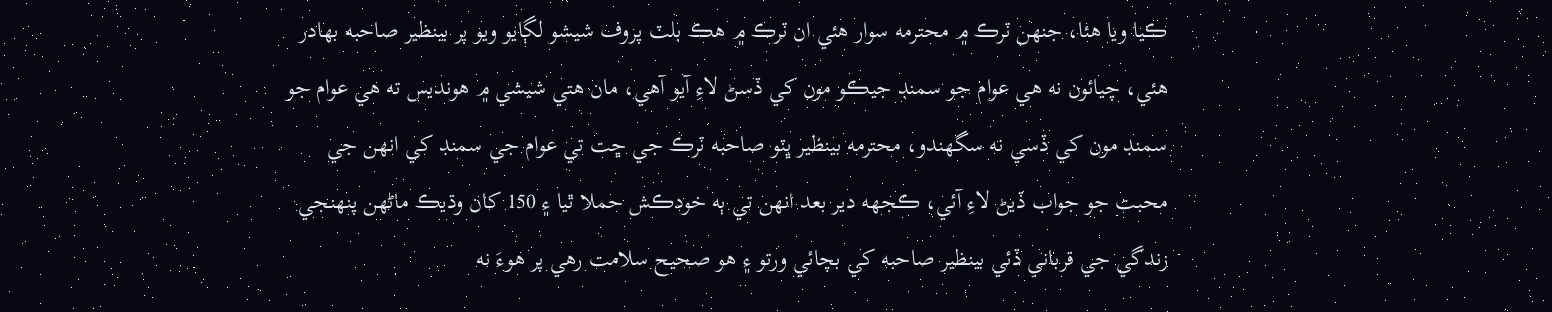ڪيا ويا هئا، جنهن ٽرڪ ۾ محترمه سوار هئي ان ٽرڪ ۾ هڪ بلٽ پروف شيشو لڳايو ويو پر بينظير صاحبه بهادر هئي، چيائون نه هي عوام جو سمنڊ جيڪو مون کي ڏسڻ لاءِ آيو آهي، مان هتي شيشي ۾ هونديس ته هي عوام جو سمنڊ مون کي ڏسي نه سگهندو، محترمه بينظير ڀٽو صاحبه ٽرڪ جي ڇت تي عوام جي سمنڊ کي انهن جي محبت جو جواب ڏيڻ لاءِ آئي، ڪجهه دير بعد انهن تي ٻه خودڪش حملا ٿيا ۽ 150 کان وڌيڪ ماڻهن پنهنجي زندگي جي قرباني ڏئي بينظير صاحبه کي بچائي ورتو ۽ هو صحيح سلامت رهي پر هوءَ نه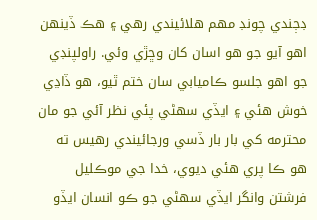ڊڄندي چونڊ مهم هلائيندي رهي ۽ هڪ ڏينهن اهو آيو جو هو اسان کان وڇڙي وئي. راولپنڊي جو اهو جلسو ڪاميابي سان ختم ٿيو، هو ڏاڍي خوش هئي ۽ ايڏي سهڻي پئي نظر آئي جو مان محترمه کي بار بار ڏسي ورجائيندي رهيس ته هو ڪا پري هئي ديوي، خدا جي موڪليل فرشتن وانگر ايڏي سهڻي جو ڪو انسان ايڏو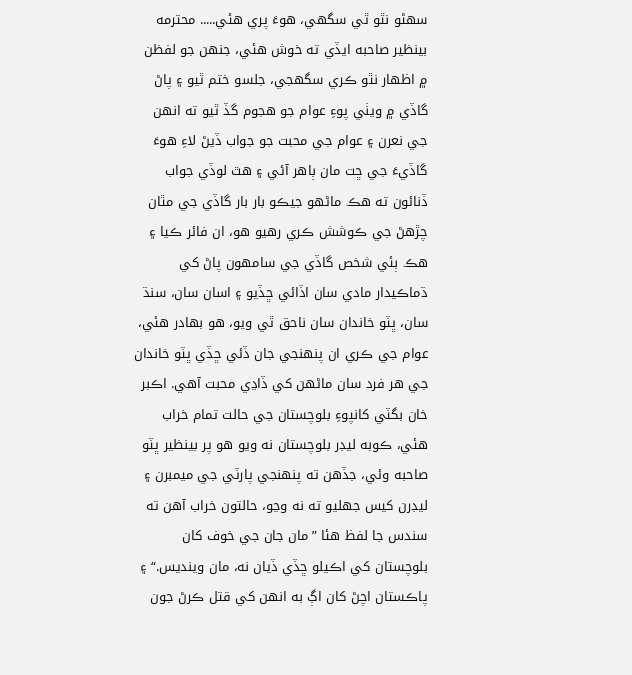سهڻو نٿو ٿي سگهي، هوءَ پري هئي..... محترمه بينظير صاحبه ايڏي ته خوش هئي، جنهن جو لفظن ۾ اظهار نٿو ڪري سگهجي، جلسو ختم ٿيو ۽ پاڻ گاڏي ۾ ويٺي پوءِ عوام جو هجوم گڏ ٿيو ته انهن جي نعرن ۽ عوام جي محبت جو جواب ڏيڻ لاءِ هوءَ گاڏيءَ جي ڇت مان ٻاهر آئي ۽ هٿ لوڏي جواب ڏنائون ته هڪ ماڻهو جيڪو بار بار گاڏي جي مٿان چڙهڻ جي ڪوشش ڪري رهيو هو، ان فائر ڪيا ۽ هڪ ٻئي شخص گاڏي جي سامهون پاڻ کي ڌماڪيدار مادي سان اڏائي ڇڏيو ۽ اسان سان، سنڌ سان، ڀٽو خاندان سان ناحق ٿي ويو، هو بهادر هئي، عوام جي ڪري ان پنهنجي جان ڏئي ڇڏي ڀٽو خاندان جي هر فرد سان ماڻهن کي ڏاڍي محبت آهي. اڪبر خان بگٽي کانپوءِ بلوچستان جي حالت تمام خراب هئي، ڪوبه ليڊر بلوچستان نه ويو هو پر بينظير ڀٽو صاحبه وئي، جڏهن ته پنهنجي پارٽي جي ميمبرن ۽ ليڊرن کيس جهليو ته نه وڃو، حالتون خراب آهن ته سندس جا لفظ هئا ”مان جان جي خوف کان بلوچستان کي اڪيلو ڇڏي ڏيان نه، مان وينديس.“ ۽ پاڪستان اچڻ کان اڳ به انهن کي قتل ڪرڻ جون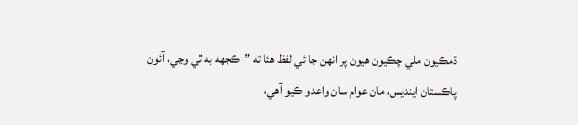ڌمڪيون ملي چڪيون هيون پر انهن جا ئي لفظ هئا ته ”ڪجهه به ٿي وڃي، آئون پاڪستان اينديس، مان عوام سان واعدو ڪيو آهي،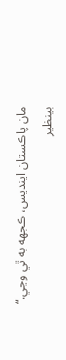مان پاڪستان اينديس، ڪجهه به ٿي وڃي.“ بينظير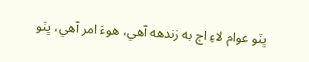ڀٽو عوام لاءِ اڄ به زندهه آهي، هوءَ امر آهي، ڀٽو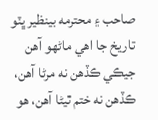صاحب ۽ محترمه بينظير ڀٽو تاريخ جا اهي ماڻهو آهن جيڪي ڪڏهن نه مرڻا آهن، ڪڏهن نه ختم ٿيڻا آهن، هو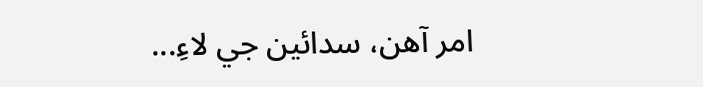امر آهن، سدائين جي لاءِ...